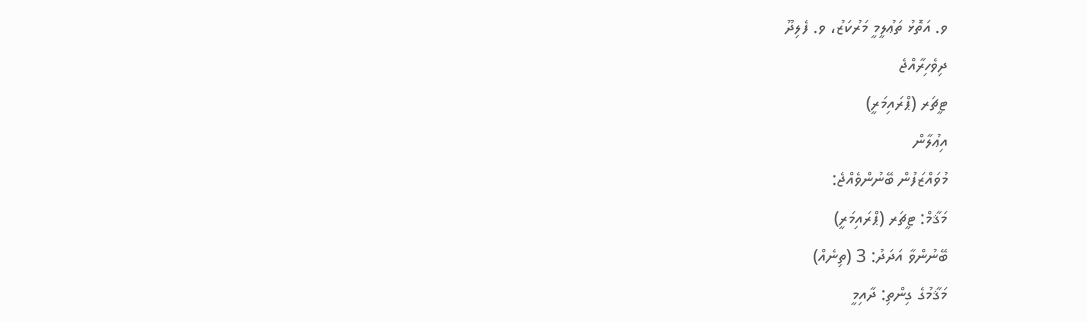ވ. އަތޮޅު ތަޢުލީމީ މަރުކަޒު، ވ. ފެލިދޫ
ދިވެހިރާއްޖެ
ޓީޗަރ (ޕްރައިމަރީ)
އިޢުލާން
މުވައްޒަފުން ބޭނުންވެއްޖެ:
މަޤާމް: ޓީޗަރ (ޕްރައިމަރީ)
ބޭނުންވާ އަދަދު: 3 (ތިނެއް)
މަޤާމުގެ ގިންތި: ދާއިމީ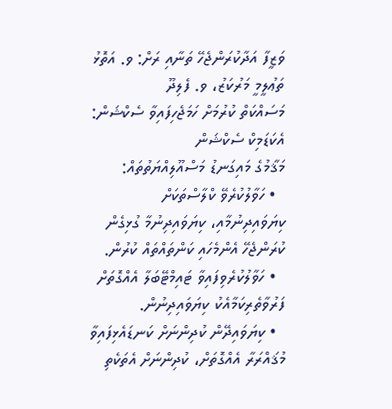ވަޒީފާ އަދާކުރަންޖެހޭ ތަނާއި ރަށް: ވ. އަތޮޅު ތަޢުލީމީ މަރުކަޒު، ވ. ފެލިދޫ
މަސައްކަތް ކުރުމަށް ހަމަޖެހިފައިވާ ސެކްޝަން: އެކަޑަމިކް ސެކްޝަން
މަޤާމުގެ މައިގަނޑު މަސްއޫލިއްޔަތުތައް:
  • ހަވާލުކުރެވޭ ކްލާސްތަކަށް ކިޔަވައިދިނުމާއި، ކިޔަވައިދިނުމާ ގުޅިގެން ކުރަންޖެހޭ އެންމެހައި ކަންތައްތައް ކުރުން.
  • ހަވާލުކުރެވިފައިވާ ޓައިމްޓޭބަލާ އެއްގޮތަށް ފަރުވާތެރިކަމާއެކު ކިޔަވައިދިނުން.
  • ކިޔަވައިދޭން ކުދިންނަށް ކަނޑައެޅިފައިވާ މުޤައްރަރާ އެއްގޮތަށް، ކުދިންނަށް އެތަކެތި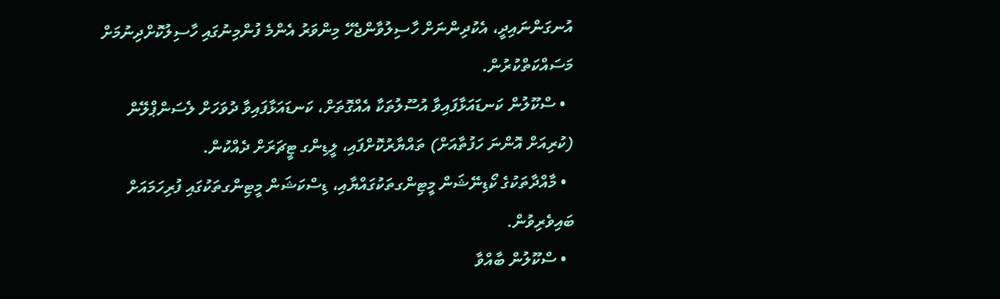އުނގަންނައިދީ، އެކުދިންނަށް ހާސިލުވާންޖެހޭ މިންވަރު އެންމެ ފުންމިނުގައި ހާސިލުކޮށްދިނުމަށް މަސައްކަތްކުރުން.
  • ސްކޫލުން ކަނޑައަޅާފައިވާ އުސޫލުތަކާ އެއްގޮތަށް، ކަނޑައަޅާފައިވާ ދުވަހަށް ލެސަންޕްލޭން (ކުރިއަށް އޮންނަ ހަފުތާއަށް) ތައްޔާރުކޮށްފައި، ލީޑިންގ ޓީޗަރަށް ދެއްކުން.
  • މާއްދާތަކުގެ ކޯޑިނޭޝަން މީޓިންގތަކުގައްޔާއި، ޑިސްކަޝަން މީޓިންގތަކުގައި ފުރިހަމައަށް ބައިވެރިވުން.
  • ސްކޫލުން ބާއްވާ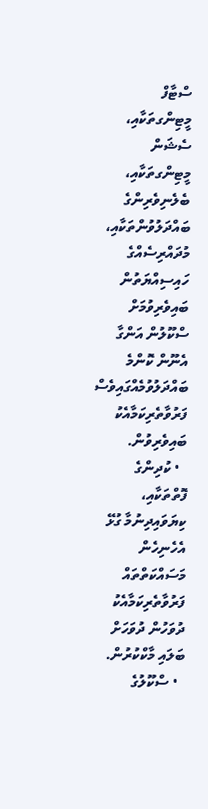ސްޓާފް މީޓިންގތަކާއި، ސެޝަން މީޓިންގތަކާއި، ބެލެނިވެރިންގެ ބައްދަލުވުންތަކާއި، މުދައްރިސެއްގެ ހައިސިއްޔަތުން ބައިވެރިވުމަށް ސްކޫލުން އަންގާ އެނޫން ކޮންމެ ބައްދަލުވުމެއްގައިވެސް ފަރުވާތެރިކަމާއެކު ބައިވެރިވުން.
  • ކުދިންގެ ފޮތްތަކާއި، ކިޔަވައިދިނުމާ ގުޅޭ އެހެނިހެން މަސައްކަތްތައް ފަރުވާތެރިކަމާއެކު ދުވަހުން ދުވަހަށް ބަލައި މާކްކުރުން.
  • ސްކޫލުގެ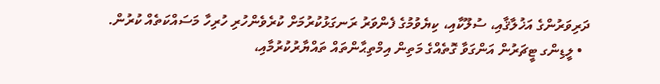ދަރިވަރުންގެ އަޚުލާޤާއި، ސުލޫކާއި، ކިޔެވުމުގެ ފެންވަރު ރަނގަޅުކުރުމަށް ކުރެވެންހުރި ހުރިހާ މަސައްކަތެއް ކުރުން.
  • ލީޑިންގ ޓީޗަރުން އަންގަވާ ގޮތެއްގެ މަތިން އިމްތިޙާންތައް ތައްޔާރުކުރުމާއި،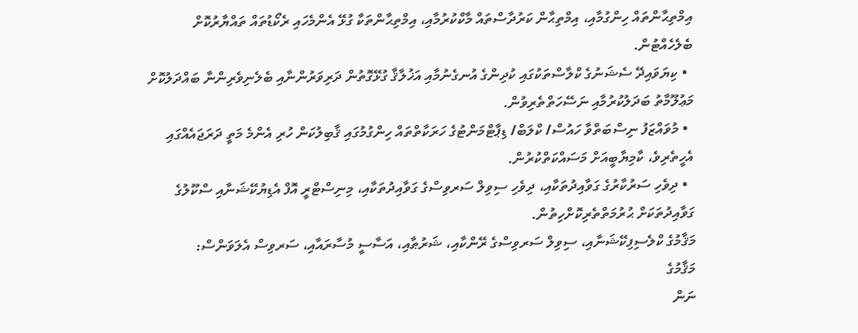އިމްތިޙާންތައް ހިންގުމާއި، އިމްތިޙާން ކަރުދާސްތައް މާކްކުރުމާއި، އިމްތިޙާންތަކާ ގުޅޭ އެންމެހައި ރެކޯޑުތައް ތައްޔާރުކޮށް ބެލެހެއްޓުން.
  • ކިޔަވައިދޭ ސެޝަނުގެ ކްލާސްތަކުގައި ކުދިންގެ އުނގެނުމާއި އަޚުލާޤާ ގުޅޭގޮތުން ދަރިވަރުންނާއި ބެލެނިވެރިންނާ ބައްދަލުކޮށް މަޢުލޫމާތު ބަދަލުކުރުމާއި ނަސޭހަތްތެރިވުން.
  • މުވައްޒަފު ނިސްބަތްވާ ހައުސް/ ކްލަބް/ ޑިޕާޓްމަންޓުގެ ހަރަކާތްތައް ހިންގުމުގައި ޤާބިލުކަން ހުރި އެންމެ މަތީ ދަރަޖައެއްގައި އެހީތެރިވެ، ކާމިޔާބީއަށް މަސައްކަތްކުރުން.
  • ދިވެހި ސަރުކާރުގެ ގަވާއިދުތަކާއި، ދިވެހި ސިވިލް ސަރވިސްގެ ގަވާއިދުތަކާއި، މިނިސްޓްރީ އޮފް އެޑިޔުކޭޝަނާއި ސްކޫލުގެ ގަވާއިދުތަކަށް ޙުރުމަތްތެރިކޮށްހިތުން.
މަޤާމުގެ ކްލެސިފިކޭޝަނާއި، ސިވިލް ސަރވިސްގެ ރޭންކާއި، ޝަރުޠާއި، އަސާސީ މުސާރައާއި، ސަރވިސް އެލަވަންސް:
މަޤާމުގެ
ނަން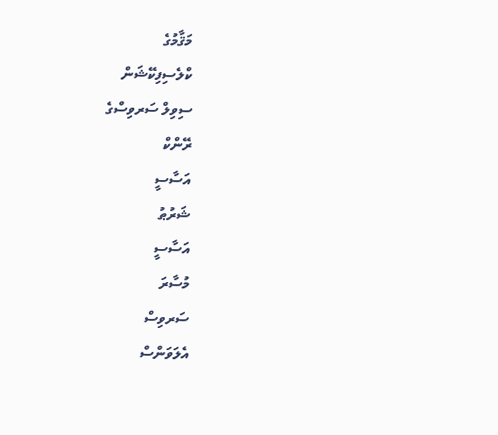މަޤާމުގެ
ކްލެސިފިކޭޝަން
ސިވިލް ސަރވިސްގެ
ރޭންކް
އަސާސީ
ޝަރުޠު
އަސާސީ
މުސާރަ
ސަރވިސް
އެލަވަންސް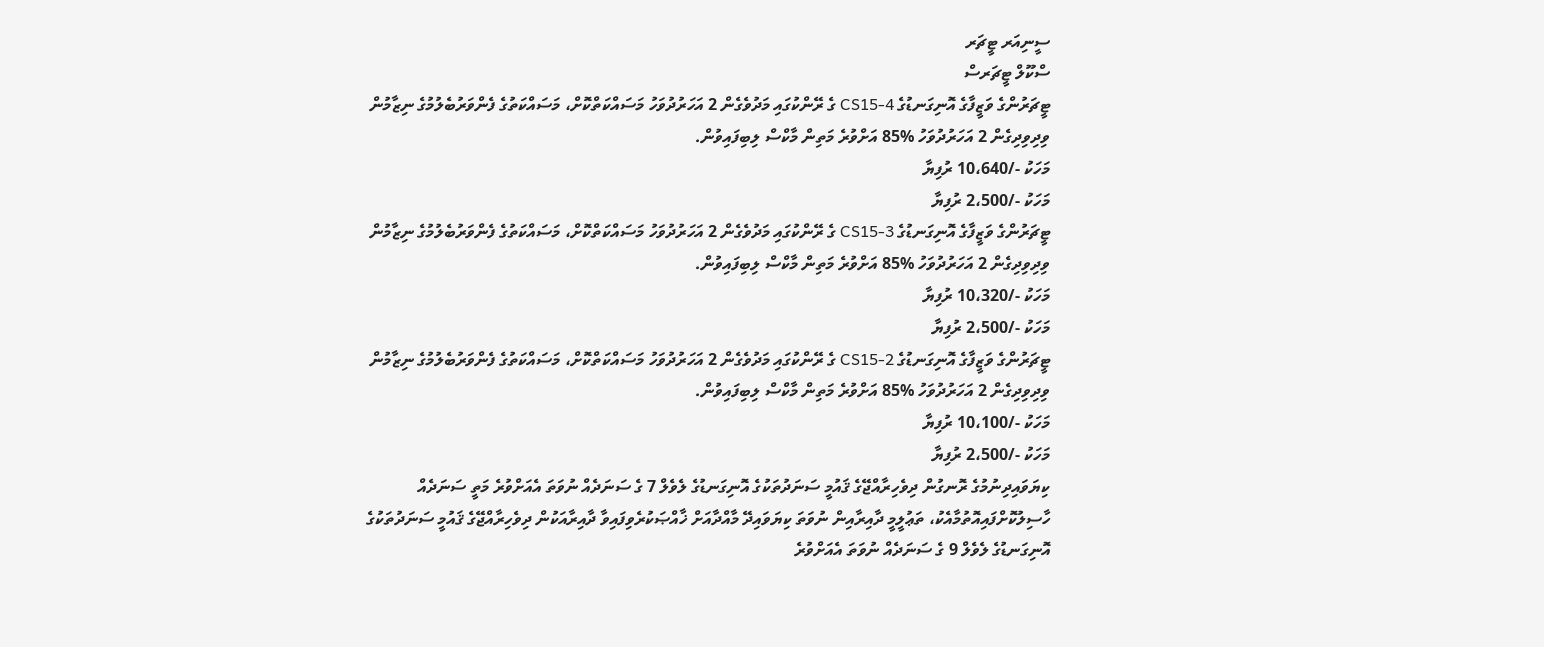ސީނިއަރ ޓީޗަރ
ސްކޫލް ޓީޗަރސް
ޓީޗަރުންގެ ވަޒީފާގެ އޮނިގަނޑުގެ CS15-4 ގެ ރޭންކުގައި މަދުވެގެން 2 އަހަރުދުވަހު މަސައްކަތްކޮށް، މަސައްކަތުގެ ފެންވަރުބެލުމުގެ ނިޒާމުން ވިދިވިދިގެން 2 އަހަރުދުވަހު %85 އަށްވުރެ މަތިން މާކްސް ލިބިފައިވުން.
މަހަކު -/10،640 ރުފިޔާ
މަހަކު -/2،500 ރުފިޔާ
ޓީޗަރުންގެ ވަޒީފާގެ އޮނިގަނޑުގެ CS15-3 ގެ ރޭންކުގައި މަދުވެގެން 2 އަހަރުދުވަހު މަސައްކަތްކޮށް، މަސައްކަތުގެ ފެންވަރުބެލުމުގެ ނިޒާމުން ވިދިވިދިގެން 2 އަހަރުދުވަހު %85 އަށްވުރެ މަތިން މާކްސް ލިބިފައިވުން.
މަހަކު -/10،320 ރުފިޔާ
މަހަކު -/2،500 ރުފިޔާ
ޓީޗަރުންގެ ވަޒީފާގެ އޮނިގަނޑުގެ CS15-2 ގެ ރޭންކުގައި މަދުވެގެން 2 އަހަރުދުވަހު މަސައްކަތްކޮށް، މަސައްކަތުގެ ފެންވަރުބެލުމުގެ ނިޒާމުން ވިދިވިދިގެން 2 އަހަރުދުވަހު %85 އަށްވުރެ މަތިން މާކްސް ލިބިފައިވުން.
މަހަކު -/10،100 ރުފިޔާ
މަހަކު -/2،500 ރުފިޔާ
ކިޔަވައިދިނުމުގެ ރޮނގުން ދިވެހިރާއްޖޭގެ ޤައުމީ ސަނަދުތަކުގެ އޮނިގަނޑުގެ ލެވެލް 7 ގެ ސަނަދެއް ނުވަތަ އެއަށްވުރެ މަތީ ސަނަދެއް ހާސިލުކޮށްފައިއޮތުމާއެކު، ތަޢުލީމީ ދާއިރާއިން ނުވަތަ ކިޔަވައިދޭ މާއްދާއަށް ޚާއްޞަކުރެވިފައިވާ ދާއިރާއަކުން ދިވެހިރާއްޖޭގެ ޤައުމީ ސަނަދުތަކުގެ އޮނިގަނޑުގެ ލެވެލް 9 ގެ ސަނަދެއް ނުވަތަ އެއަށްވުރެ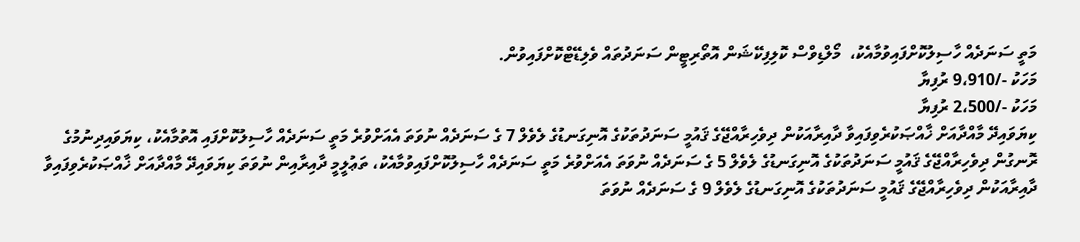މަތީ ސަނަދެއް ހާސިލުކޮށްފައިވުމާއެކު،  މޯލްޑިވްސް ކޮލިފިކޭޝަން އޮތޯރިޓީން ސަނަދުތައް ވެލިޑޭޓްކޮށްފައިވުން.
މަހަކު -/9،910 ރުފިޔާ
މަހަކު -/2،500 ރުފިޔާ
ކިޔަވައިދޭ މާއްދާއަށް ޚާއްޞަކުރެވިފައިވާ ދާއިރާއަކުން ދިވެހިރާއްޖޭގެ ޤައުމީ ސަނަދުތަކުގެ އޮނިގަނޑުގެ ލެވެލް 7 ގެ ސަނަދެއް ނުވަތަ އެއަށްވުރެ މަތީ ސަނަދެއް ހާސިލުކޮށްފައި އޮތުމާއެކު، ކިޔަވައިދިނުމުގެ ރޮނގުން ދިވެހިރާއްޖޭގެ ޤައުމީ ސަނަދުތަކުގެ އޮނިގަނޑުގެ ލެވެލް 5 ގެ ސަނަދެއް ނުވަތަ އެއަށްވުރެ މަތީ ސަނަދެއް ހާސިލުކޮށްފައިވުމާއެކު، ތަޢުލީމީ ދާއިރާއިން ނުވަތަ ކިޔަވައިދޭ މާއްދާއަށް ޚާއްޞަކުރެވިފައިވާ ދާއިރާއަކުން ދިވެހިރާއްޖޭގެ ޤައުމީ ސަނަދުތަކުގެ އޮނިގަނޑުގެ ލެވެލް 9 ގެ ސަނަދެއް ނުވަތަ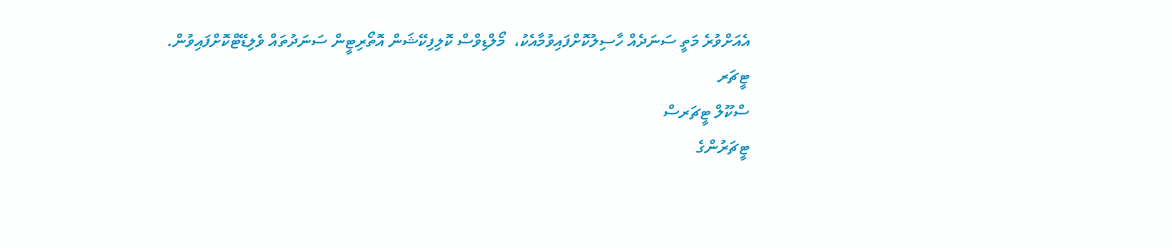އެއަށްވުރެ މަތީ ސަނަދެއް ހާސިލުކޮށްފައިވުމާއެކު،  މޯލްޑިވްސް ކޮލިފިކޭޝަން އޮތޯރިޓީން ސަނަދުތައް ވެލިޑޭޓްކޮށްފައިވުން.
ޓީޗަރ
ސްކޫލް ޓީޗަރސް
ޓީޗަރުންގެ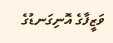ވަޒީފާގެ އޮނިގަނޑުގެ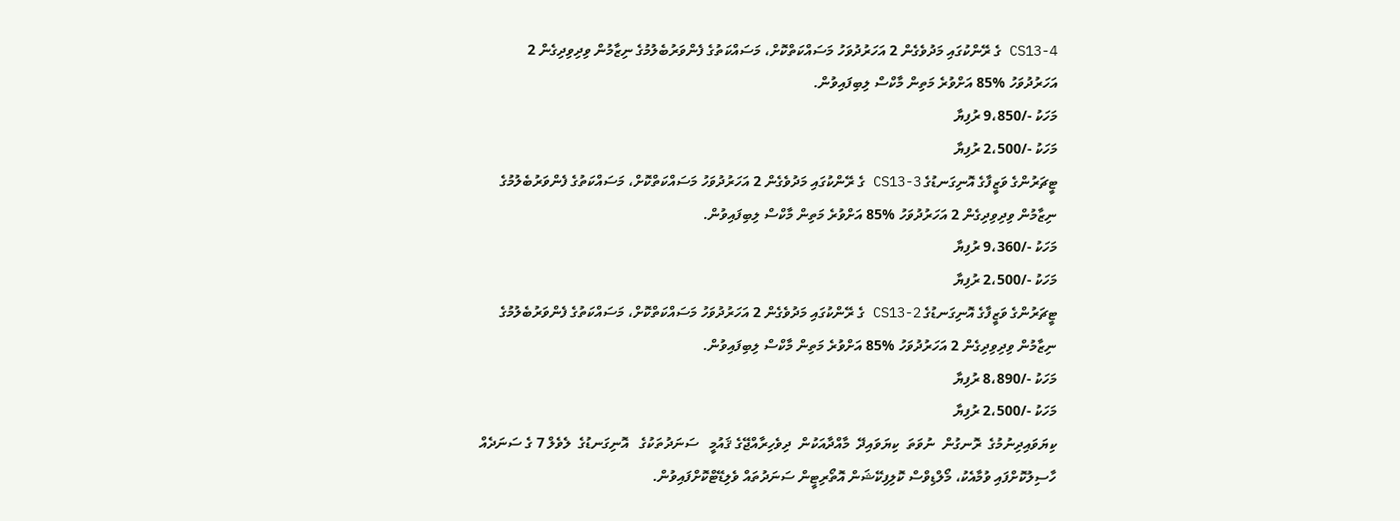4-CS13 ގެ ރޭންކުގައި މަދުވެގެން 2 އަހަރުދުވަހު މަސައްކަތްކޮށް، މަސައްކަތުގެ ފެންވަރުބެލުމުގެ ނިޒާމުން ވިދިވިދިގެން 2 އަހަރުދުވަހު %85 އަށްވުރެ މަތިން މާކްސް ލިބިފައިވުން.
މަހަކު -/9،850 ރުފިޔާ
މަހަކު -/2،500 ރުފިޔާ
ޓީޗަރުންގެ ވަޒީފާގެ އޮނިގަނޑުގެ 3-CS13 ގެ ރޭންކުގައި މަދުވެގެން 2 އަހަރުދުވަހު މަސައްކަތްކޮށް، މަސައްކަތުގެ ފެންވަރުބެލުމުގެ ނިޒާމުން ވިދިވިދިގެން 2 އަހަރުދުވަހު %85 އަށްވުރެ މަތިން މާކްސް ލިބިފައިވުން.
މަހަކު -/9،360 ރުފިޔާ
މަހަކު -/2،500 ރުފިޔާ
ޓީޗަރުންގެ ވަޒީފާގެ އޮނިގަނޑުގެ 2-CS13 ގެ ރޭންކުގައި މަދުވެގެން 2 އަހަރުދުވަހު މަސައްކަތްކޮށް، މަސައްކަތުގެ ފެންވަރުބެލުމުގެ ނިޒާމުން ވިދިވިދިގެން 2 އަހަރުދުވަހު %85 އަށްވުރެ މަތިން މާކްސް ލިބިފައިވުން.
މަހަކު -/8،890 ރުފިޔާ
މަހަކު -/2،500 ރުފިޔާ
ކިޔަވައިދިނުމުގެ  ރޮނގުން  ނުވަތަ  ކިޔަވައިދޭ  މާއްދާއަކުން  ދިވެހިރާއްޖޭގެ ޤައުމީ   ސަނަދުތަކުގެ   އޮނިގަނޑުގެ  ލެވެލް 7 ގެ ސަނަދެއް ހާސިލުކޮށްފައި ވުމާއެކު، މޯލްޑިވްސް ކޮލިފިކޭޝަން އޮތޯރިޓީން ސަނަދުތައް ވެލިޑޭޓްކޮށްފައިވުން.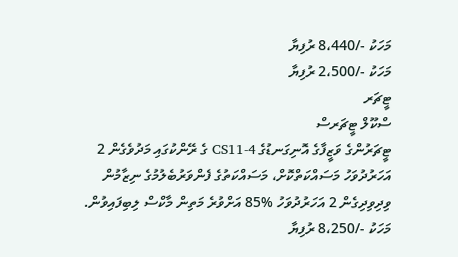މަހަކު -/8،440 ރުފިޔާ
މަހަކު -/2،500 ރުފިޔާ
ޓީޗަރ
ސްކޫލް ޓީޗަރސް
ޓީޗަރުންގެ ވަޒީފާގެ އޮނިގަނޑުގެ 4-CS11 ގެ ރޭންކުގައި މަދުވެގެން 2 އަހަރުދުވަހު މަސައްކަތްކޮށް، މަސައްކަތުގެ ފެންވަރުބެލުމުގެ ނިޒާމުން ވިދިވިދިގެން 2 އަހަރުދުވަހު %85 އަށްވުރެ މަތިން މާކްސް ލިބިފައިވުން.
މަހަކު -/8،250 ރުފިޔާ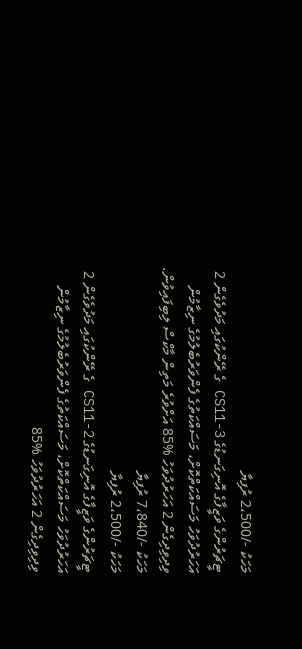މަހަކު -/2،500 ރުފިޔާ
ޓީޗަރުންގެ ވަޒީފާގެ އޮނިގަނޑުގެ CS11-3 ގެ ރޭންކުގައި މަދުވެގެން 2 އަހަރުދުވަހު މަސައްކަތްކޮށް، މަސައްކަތުގެ ފެންވަރުބެލުމުގެ ނިޒާމުން ވިދިވިދިގެން 2 އަހަރުދުވަހު %85 އަށްވުރެ މަތިން މާކްސް ލިބިފައިވުން.
މަހަކު -/7،840 ރުފިޔާ
މަހަކު -/2،500 ރުފިޔާ
ޓީޗަރުންގެ ވަޒީފާގެ އޮނިގަނޑުގެ 2-CS11 ގެ ރޭންކުގައި މަދުވެގެން 2 އަހަރުދުވަހު މަސައްކަތްކޮށް، މަސައްކަތުގެ ފެންވަރުބެލުމުގެ ނިޒާމުން ވިދިވިދިގެން 2 އަހަރުދުވަހު %85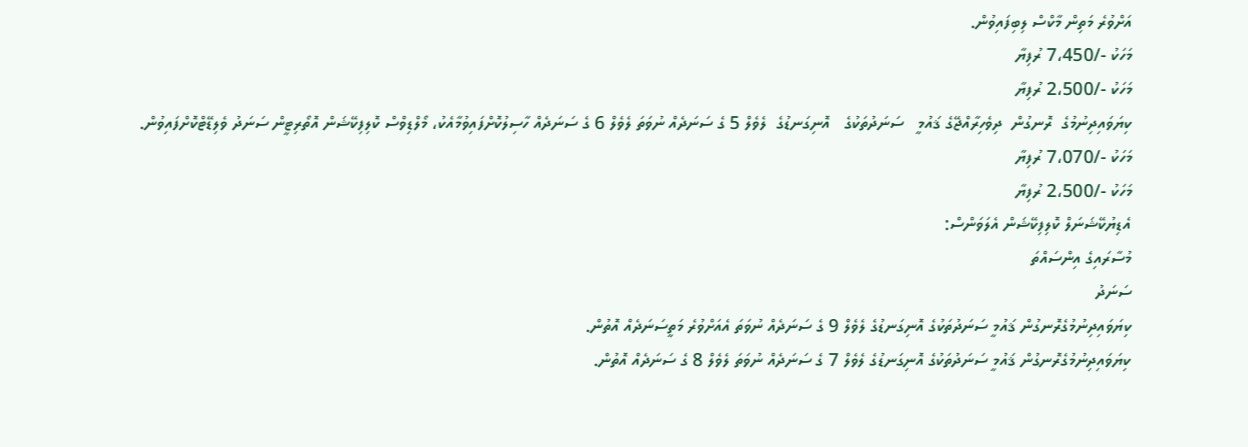އަށްވުރެ މަތިން މާކްސް ލިބިފައިވުން.
މަހަކު -/7،450 ރުފިޔާ
މަހަކު -/2،500 ރުފިޔާ
ކިޔަވައިދިނުމުގެ  ރޮނގުން  ދިވެހިރާއްޖޭގެ ޤައުމީ   ސަނަދުތަކުގެ   އޮނިގަނޑުގެ  ލެވެލް 5 ގެ ސަނަދެއް ނުވަތަ ލެވެލް 6 ގެ ސަނަދެއް ހާސިލުކޮށްފައިވުމާއެކު، މޯލްޑިވްސް ކޮލިފިކޭޝަން އޮތޯރިޓީން ސަނަދު ވެލިޑޭޓްކޮށްފައިވުން.
މަހަކު -/7،070 ރުފިޔާ
މަހަކު -/2،500 ރުފިޔާ
އެޑިޔުކޭޝަނަލް ކޮލިފިކޭޝަން އެލަވަންސް:
މުސާރައިގެ އިންސައްތަ
ސަނަދު
ކިޔަވައިދިނުމުގެރޮނގުން ޤައުމީ ސަނަދުތަކުގެ އޮނިގަނޑުގެ ލެވެލް 9 ގެ ސަނަދެއް ނުވަތަ އެއަށްވުރެ މަތީސަނަދެއް އޮތުން.
ކިޔަވައިދިނުމުގެރޮނގުން ޤައުމީ ސަނަދުތަކުގެ އޮނިގަނޑުގެ ލެވެލް 7 ގެ ސަނަދެއް ނުވަތަ ލެވެލް 8 ގެ ސަނަދެއް އޮތުން.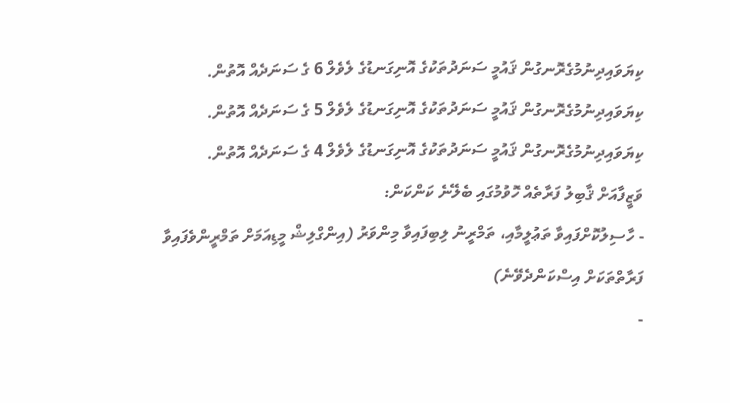ކިޔަވައިދިނުމުގެރޮނގުން ޤައުމީ ސަނަދުތަކުގެ އޮނިގަނޑުގެ ލެވެލް 6 ގެ ސަނަދެއް އޮތުން.
ކިޔަވައިދިނުމުގެރޮނގުން ޤައުމީ ސަނަދުތަކުގެ އޮނިގަނޑުގެ ލެވެލް 5 ގެ ސަނަދެއް އޮތުން.
ކިޔަވައިދިނުމުގެރޮނގުން ޤައުމީ ސަނަދުތަކުގެ އޮނިގަނޑުގެ ލެވެލް 4 ގެ ސަނަދެއް އޮތުން.
ވަޒީފާއަށް ޤާބިލު ފަރާތެއް ހޮވުމުގައި ބެލޭނެ ކަންކަން:
- ހާސިލުކޮށްފައިވާ ތަޢުލީމާއި، ތަމްރީނު ލިބިފައިވާ މިންވަރު (އިންގްލިޝް މީޑިއަމަށް ތަމްރީންވެފައިވާ ފަރާތްތަކަށް އިސްކަންދެވޭނެ)
-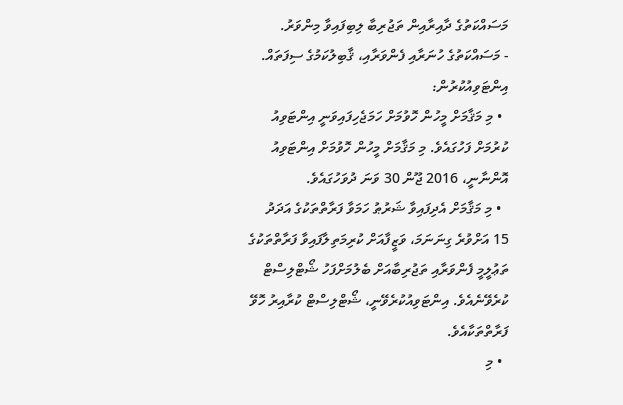މަސައްކަތުގެ ދާއިރާއިން ތަޖުރިބާ ލިބިފައިވާ މިންވަރު.
- މަސައްކަތުގެ ހުނަރާއި ފެންވަރާއި، ޤާބިލުކަމުގެ ސިފަތައް.
އިންޓަވިއުކުރުން:
  • މި މަޤާމަށް މީހުން ހޮވުމަށް ހަމަޖެހިފައިވަނީ އިންޓަވިއު ކުރުމަށް ފަހުގައެވެ. މި މަޤާމަށް މީހުން ހޮވުމަށް އިންޓަވިއު އޮންނާނީ، 2016 ޖޫން 30 ވަނަ ދުވަހުގައެވެ.
  • މި މަޤާމަށް އެދިފައިވާ ޝަރުޠު ހަމަވާ ފަރާތްތަކުގެ އަދަދު 15 އަށްވުރެ ގިނަނަމަ، ވަޒީފާއަށް ކުރިމަތިލާފައިވާ ފަރާތްތަކުގެ ތަޢުލީމީ ފެންވަރާއި ތަޖުރިބާއަށް ބެލުމަށްފަހު ޝޯޓްލިސްޓް ކުރެވޭނެއެވެ. އިންޓަވިއުކުރެވޭނީ، ޝޯޓްލިސްޓް ކުރާއިރު ހޮވޭ ފަރާތްތަކާއެވެ.
  • މި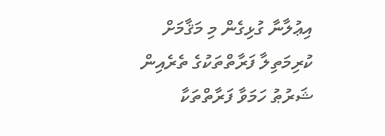އިޢުލާނާ ގުޅިގެން މި މަޤާމަށް ކުރިމަތިލާ ފަރާތްތަކުގެ ތެރެއިން ޝަރުޠު ހަމަވާ ފަރާތްތަކާ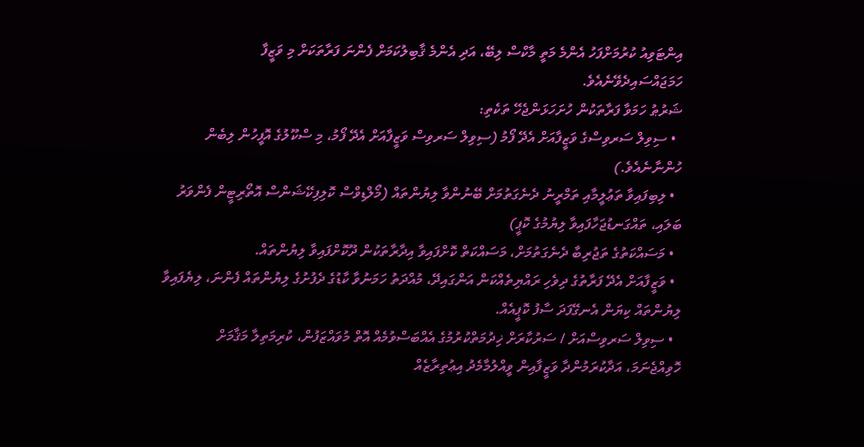އިންޓަވިއު ކުރުމަށްފަހު އެންމެ މަތީ މާކްސް ލިބޭ، އަދި އެންމެ ޤާބިލުކަމަށް ފެންނަ ފަރާތަކަށް މި ވަޒީފާ ހަމަޖައްސައިދެވޭނެއެވެ.
ޝަރުޠު ހަމަވާ ފަރާތަކުން ހުށަހަޅަންޖެހޭ ތަކެތި:
  • ސިވިލް ސަރވިސްގެ ވަޒީފާއަށް އެދޭ ފޯމު (ސިވިލް ސަރވިސް ވަޒީފާއަށް އެދޭ ފޯމު، މި ސްކޫލުގެ އޮފީހުން ލިބެން ހުންނާނެއެވެ.)
  • ލިބިފައިވާ ތަޢުލީމާއި ތަމްރީނު ދެނެގަތުމަށް ބޭނުންވާ ލިޔުންތައް (މޯލްޑިވްސް ކޮލިފިކޭޝަންސް އޮތޯރިޓީން ފެންވަރު ބަލައި، ތައްގަނޑުޖަހާފައިވާ ލިޔުމުގެ ކޮޕީ)
  • މަސައްކަތުގެ ތަޖުރިބާ ދެނެގަތުމަށް، މަސައްކަތް ކޮށްފައިވާ އިދާރާތަކުން ދޫކޮށްފައިވާ ލިޔުންތައް.
  • ވަޒީފާއަށް އެދޭ ފަރާތުގެ ދިވެހި ރައްޔިތެއްކަން އަންގައިދޭ، މުއްދަތު ހަމަނުވާ ކާޑުގެ ދެފުށުގެ ލިޔުންތައް ފެންނަ، ލިޔެފައިވާ ލިޔުންތައް ކިޔަން އެނގޭފަދަ ސާފު ކޮޕީއެއް.
  • ސިވިލް ސަރވިސްއަށް / ސަރުކާރަށް ޚިދުމަތްކުރުމުގެ އެއްބަސްވުމެއް އޮތް މުވައްޒަފުން، ކުރިމަތިލާ މަޤާމަށް ހޮވިއްޖެނަމަ، އަދާކުރަމުންދާ ވަޒީފާއިން ވީއްލުމާމެދު އިޢުތިރާޒެއް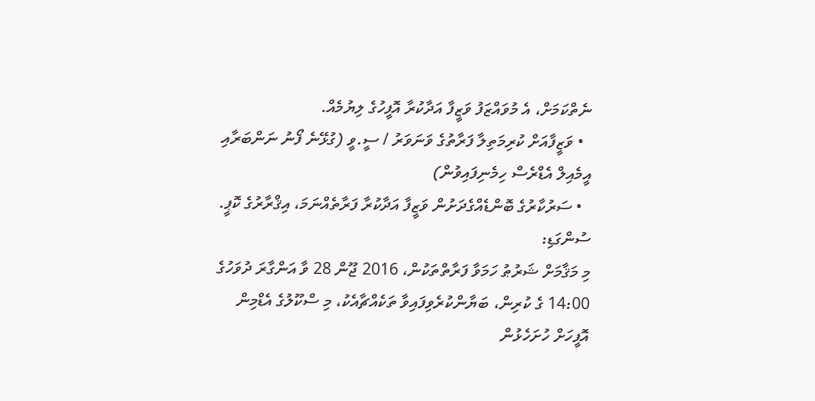ނެތްކަމަށް، އެ މުވައްޒަފު ވަޒީފާ އަދާކުރާ އޮފީހުގެ ލިޔުމެއް.
  • ވަޒީފާއަށް ކުރިމަތިލާ ފަރާތުގެ ވަނަވަރު / ސީ.ވީ (ގުޅޭނެ ފޯނު ނަންބަރާއި އީމެއިލް އެޑްރެސް ހިމެނިފައިވުން)
  • ސަރުކާރުގެ ބޮންޑެއްގެދަށުން ވަޒީފާ އަދާކުރާ ފަރާތެއްނަމަ، އިޤްރާރުގެ ކޮޕީ.
ސުންގަޑި:
މި މަޤާމަށް ޝަރުޠު ހަމަވާ ފަރާތްތަކުން، 2016 ޖޫން 28 ވާ އަންގާރަ ދުވަހުގެ 14:00 ގެ ކުރިން، ބަޔާންކުރެވިފައިވާ ތަކެއްޗާއެކު، މި ސްކޫލުގެ އެޑްމިން އޮފީހަށް ހުށަހެޅުން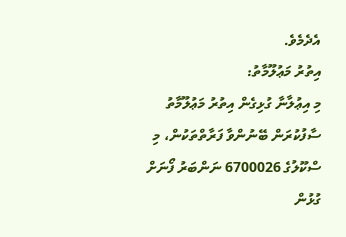އެދެމެވެ.
އިތުރު މަޢުލޫމާތު:
މި އިޢުލާނާ ގުޅިގެން އިތުރު މަޢުލޫމާތު ސާފުކުރަން ބޭނުންވާ ފަރާތްތަކުން، މި ސްކޫލުގެ 6700026 ނަންބަރު ފޯނަށް ގުޅުން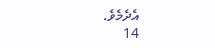އެދެމެވެ.
14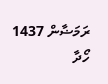ރަމަޟާން 1437
ހޯދާ